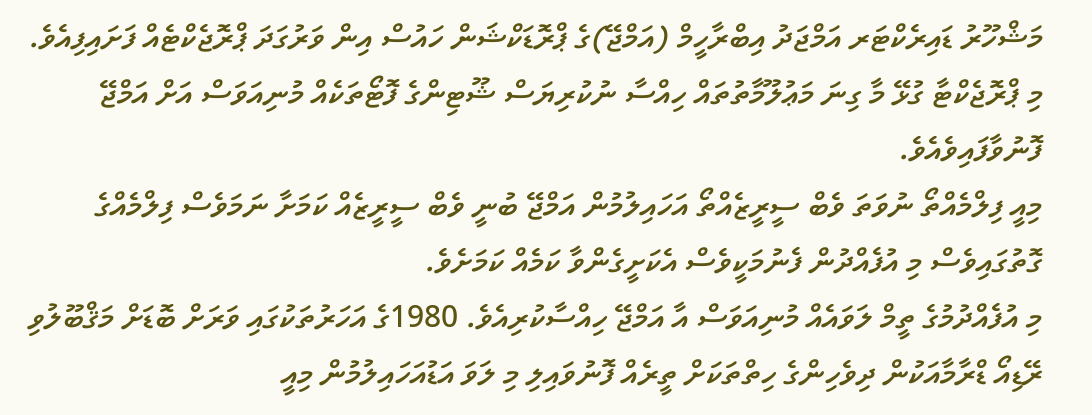މަޝްހޫރު ޑައިރެކްޓަރ އަމްޖަދު އިބްރާހީމް (އަމްޖޭ)ގެ ޕްރޮޑަކްޝަން ހައުސް އިން ވަރުގަދަ ޕްރޮޖެކްޓެއް ފަށައިފިއެވެ. މި ޕްރޮޖެކްޓާ ގުޅޭ މާ ގިނަ މަޢުލޫމާތުތައް ހިއްސާ ނުކުރިޔަސް ޝޫޓިންގެ ފޮޓޯތަކެއް މުނިއަވަސް އަށް އަމްޖޭ ފޮނުވާފައިވެއެވެ.
މިއީ ފިލްމެއްތޯ ނުވަތަ ވެބް ސީރީޒެއްތޯ އަހައިލުމުން އަމްޖޭ ބުނީ ވެބް ސީރީޒެއް ކަމަށާ ނަމަވެސް ފިލްމެއްގެ ގޮތުގައިވެސް މި އުފެއްދުން ފެނުމަކީވެސް އެކަށީގެންވާ ކަމެއް ކަމަށެވެ.
މި އުފެއްދުމުގެ ތީމް ލަވައެއް މުނިއަވަސް އާ އަމްޖޭ ހިއްސާކުރިއެވެ. 1980ގެ އަހަރުތަކުގައި ވަރަށް ބޮޑަށް މަޤްބޫލުވި ރޭޑިއޯ ޑްރާމާއަކުން ދިވެހިންގެ ހިތްތަކަށް ތީރެއް ފޮނުވައިލި މި ލަވަ އަޑުއަހައިލުމުން މިއީ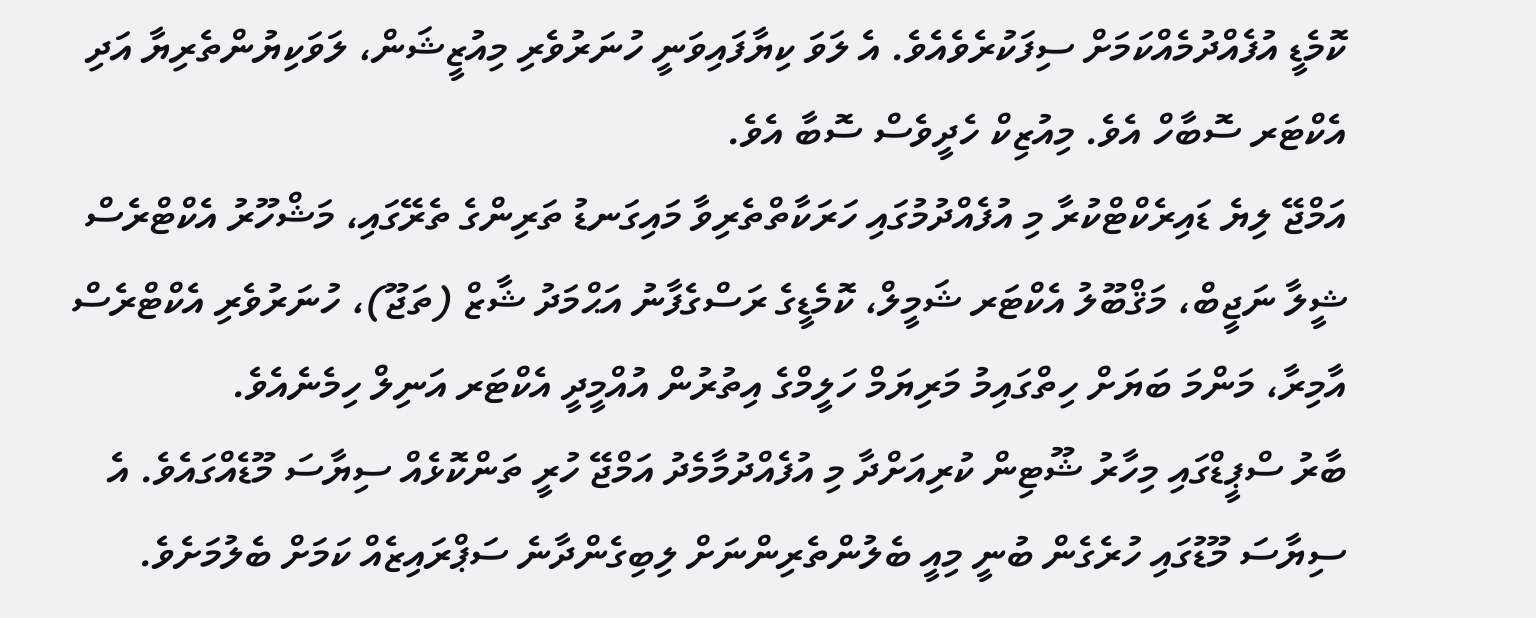ކޮމެޑީ އުފެއްދުމެއްކަމަށް ސިފަކުރެވެއެވެ. އެ ލަވަ ކިޔާފައިވަނީ ހުނަރުވެރި މިއުޒީޝަން، ލަވަކިޔުންތެރިޔާ އަދި އެކްޓަރ ސޮބާހް އެވެ. މިއުޒިކް ހެދީވެސް ސޮބާ އެވެ.
އަމްޖޭ ލިޔެ ޑައިރެކްޓްކުރާ މި އުފެއްދުމުގައި ހަރަކާތްތެރިވާ މައިގަނޑު ތަރިންގެ ތެރޭގައި، މަޝްހޫރު އެކްޓްރެސް ޝީލާ ނަޖީބް، މަޤްބޫލު އެކްޓަރ ޝަމީލް، ކޮމެޑީގެ ރަސްގެފާނު އަޙްމަދު ޝާޒް (ތަޖޫ)، ހުނަރުވެރި އެކްޓްރެސް އާމިރާ، މަންމަ ބަޔަށް ހިތްގައިމު މަރިޔަމް ހަލީމްގެ އިތުރުން އުއްމީދީ އެކްޓަރ އަނިލް ހިމެނެއެވެ.
ބާރު ސްޕީޑްގައި މިހާރު ޝޫޓިން ކުރިއަށްދާ މި އުފެއްދުމާމެދު އަމްޖޭ ހުރީ ތަންކޮޅެއް ސިޔާސަ މޫޑެއްގައެވެ. އެ ސިޔާސަ މޫޑުގައި ހުރެގެން ބުނީ މިއީ ބެލުންތެރިންނަށް ލިބިގެންދާނެ ސަޕްރައިޒެއް ކަމަށް ބެލުމަށެވެ.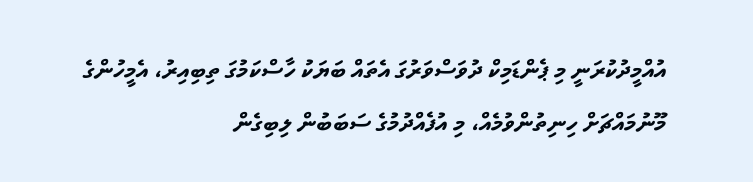އުއްމީދުކުރަނީ މި ޕެންޑަމިކް ދުވަސްވަރުގަ އެތައް ބަޔަކު ހާސްކަމުގަ ތިބިއިރު، އެމީހުންގެ މޫނުމައްޗަށް ހިނިތުންވުމެއް، މި އުފެއްދުމުގެ ސަބަބުން ލިބިގެން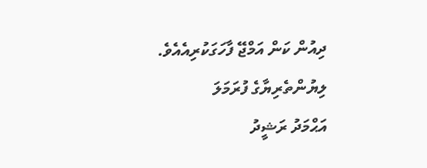ދިއުން ކަން އަމްޖޭ ފާހަގަކުރިއެއެވެ.
ލިޔުންތެރިޔާގެ ފުރަމަލަ
އަޙްމަދު ރަޝީދު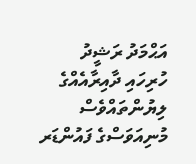އަޙްމަދު ރަޝީދު
ހުރިހައި ދާއިރާއެއްގެ ލިޔުންތައްވެސް މުނިއަވަސްގެ ފައުންޑަރ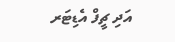އަދި ޗީފް އެޑިޓަރ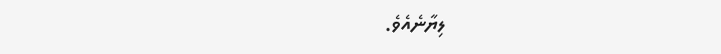ލިޔާނެއެވެ.